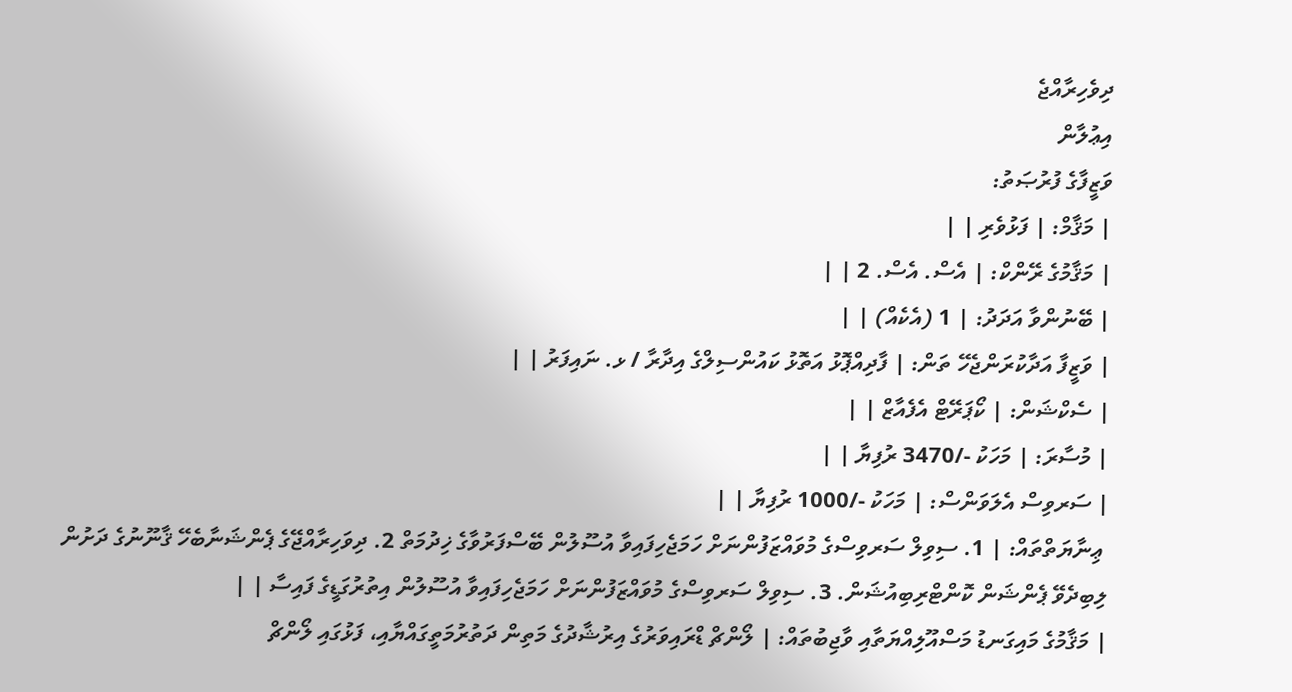ދިވެހިރާއްޖެ
އިޢުލާން
ވަޒީފާގެ ފުރުޞަތު:
| މަޤާމް: | ފަޅުވެރި | |
| މަޤާމުގެ ރޭންކް: | އެސް. އެސް. 2 | |
| ބޭނުންވާ އަދަދު: | 1 (އެކެއް) | |
| ވަޒީފާ އަދާކުރަންޖެހޭ ތަން: | ފާދިއްޕޮޅު އަތޮޅު ކައުންސިލްގެ އިދާރާ / ޅ. ނައިފަރު | |
| ސެކްޝަން: | ކޯޕަރޭޓް އެފެއާޒް | |
| މުސާރަ: | މަހަކު -/3470 ރުފިޔާ | |
| ސަރވިސް އެލަވަންސް: | މަހަކު -/1000 ރުފިޔާ | |
 ޢިނާޔަތްތައް: | 1. ސިވިލް ސަރވިސްގެ މުވައްޒަފުންނަށް ހަމަޖެހިފައިވާ އުސޫލުން ބޭސްފަރުވާގެ ޚިދުމަތް 2. ދިވަހިރާއްޖޭގެ ޕެންޝަނާބެހޭ ޤާނޫނުގެ ދަށުން ލިބިދެވޭ ޕެންޝަން ކޮންޓްރިބިއުޝަން. 3. ސިވިލް ސަރވިސްގެ މުވައްޒަފުންނަށް ހަމަޖެހިފައިވާ އުސޫލުން އިތުރުގަޑީގެ ފައިސާ | |
| މަޤާމުގެ މައިގަނޑު މަސްއޫލިއްޔަތާއި ވާޖިބުތައް: | ލޯންޗް ޑްރައިވަރުގެ އިރުޝާދުގެ މަތިން ދަތުރުމަތީގައްޔާއި، ފަޅުގައި ލޯންޗް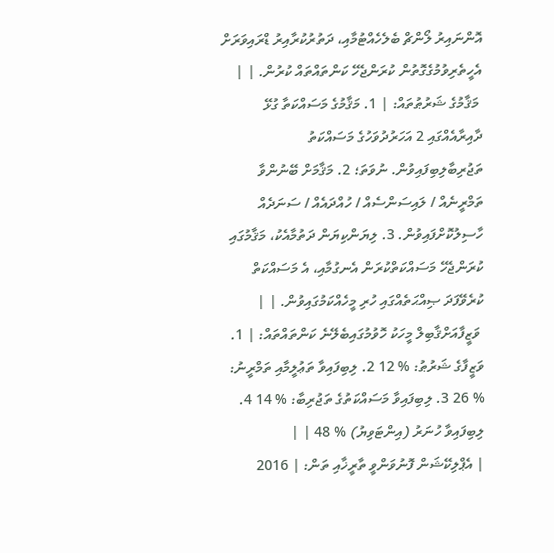އޮންނައިރު ލޯންޗް ބެލެހެއްޓުމާއި، ދަތުރުކުރާއިރު ޑްރައިވަރަށް އެހީތެރިވުމުގެގޮތުން ކުރަންޖެހޭ ކަންތައްތައް ކުރުން. | |
 މަޤާމުގެ ޝަރުޠުތައް: | 1. މަޤާމުގެ މަސައްކަތާ ގުޅޭ ދާއިރާއެއްގައި 2 އަހަރުދުވަހުގެ މަސައްކަތު ތަޖުރިބާލިބިފައިވުން. ނުވަތަ؛ 2. މަޤާމަށް ބޭނުންވާ ތަމްރީނެއް / ލައިސަންސެއް / ހުއްދައެއް / ސަނަދެއް ހާސިލުކޮށްފައިވުން. 3. ލިޔަންކިޔަން ދަތުމާއެކު، މަޤާމުގައި ކުރަންޖެހޭ މަސައްކަތްކުރަން އެނގުމާއި، އެ މަސައްކަތް ކުރެވޭފަދަ ޞިއްޙަތެއްގައި ހުރި މީހެއްކަމުގައިވުން. | |
 ވަޒީފާއަށްޤާބިލް މީހަކު ހޮވުމުގައިބެލޭނެ ކަންތައްތައް: | 1. ވަޒީފާގެ ޝަރުޠު: % 12 2. ލިބިފައިވާ ތަޢުލީމާއި ތަމްރީނު: % 26 3. ލިބިފައިވާ މަސައްކަތުގެ ތަޖުރިބާ: % 14 4. ލިބިފައިވާ ހުނަރު (އިންޓަވިޔު) % 48 | |
| އެޕްލިކޭޝަން ފޮނުވަންވީ ތާރީޚާއި ތަން: | 2016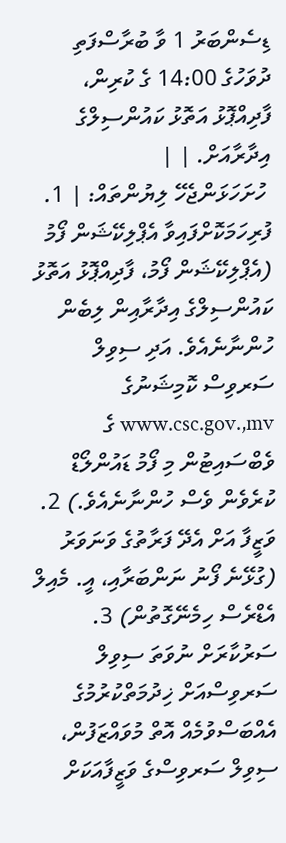ޑިސެންބަރު 1 ވާ ބުރާސްފަތި ދުވަހުގެ 14:00 ގެ ކުރިން، ފާދިއްޕޮޅު އަތޮޅު ކައުންސިލްގެ އިދާރާއަށް. | |
 ހުށަހަޅަންޖެހޭ ލިޔުންތައް: | 1. ފުރިހަމަކޮށްފައިވާ އެޕްލިކޭޝަން ފޯމު (އެޕްލިކޭޝަން ފޯމު، ފާދިއްޕޮޅު އަތޮޅު ކައުންސިލްގެ އިދާރާއިން ލިބެން ހުންނާނެއެވެ. އަދި ސިވިލް ސަރވިސް ކޮމިޝަނުގެ www.csc.gov.,mv ގެ ވެބްސައިޓުން މި ފޯމު ޑައުންލޯޑް ކުރެވެން ވެސް ހުންނާނެއެވެ.) 2. ވަޒީފާ އަށް އެދޭ ފަރާތުގެ ވަނަވަރު (ގުޅޭނެ ފޯނު ނަންބަރާއި، އީ. މެއިލް އެޑްރެސް ހިމެނޭގޮތުން) 3. ސަރުކާރަށް ނުވަތަ ސިވިލް ސަރވިސްއަށް ޚިދުމަތްކުރުމުގެ އެއްބަސްވުމެއް އޮތް މުވައްޒަފުން، ސިވިލް ސަރވިސްގެ ވަޒީފާއަކަށް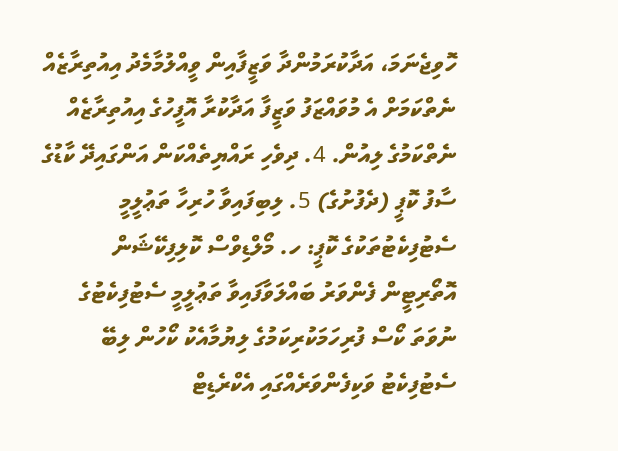ހޮވިޖެނަމަ، އަދާކުރަމުންދާ ވަޒީފާއިން ވީއްލުމާމެދު އިއުތިރާޒެއް ނެތްކަމަށް އެ މުވައްޒަފު ވަޒީފާ އަދާކުރާ އޮފީހުގެ އިއުތިރާޒެއް ނެތްކަމުގެ ލިއުން. 4. ދިވެހި ރައްޔިތެއްކަން އަންގައިދޭ ކާޑުގެ ސާފު ކޮޕީ (ދެފުށުގެ) 5. ލިބިފައިވާ ހުރިހާ ތަޢުލީމީ ސެޓުފިކެޓުތަކުގެ ކޮޕީ: ހ. މޯލްޑިވްސް ކޮލިފިކޭޝަން އޮތޯރިޓީން ފެންވަރު ބައްލަވާފައިވާ ތަޢުލީމީ ސެޓުފިކެޓުގެ ނުވަތަ ކޯސް ފުރިހަމަކުރިކަމުގެ ލިޔުމާއެކު ކޯހުން ލިބޭ ސެޓުފިކެޓު ވަކިފެންވަރެއްގައި އެކްރެޑިޓް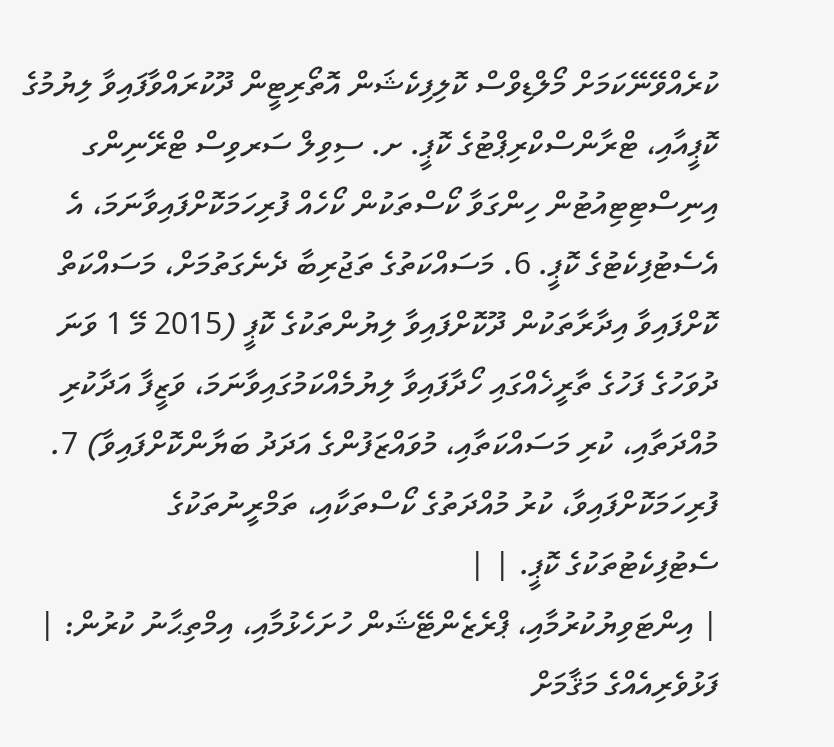ކުރެއްވޭނޭކަމަށް މޯލްޑިވްސް ކޮލިފިކެޝަން އޮތޯރިޓީން ދޫކުރައްވާފައިވާ ލިޔުމުގެ ކޮޕީއާއި، ޓްރާންސްކްރިޕްޓުގެ ކޮޕީ. ށ. ސިވިލް ސަރވިސް ޓްރޭނިންގ އިނިސްޓިޓިއުޓުން ހިންގަވާ ކޯސްތަކުން ކޯހެއް ފުރިހަމަކޮށްފައިވާނަމަ، އެ އެސެޓުފިކެޓުގެ ކޮޕީ. 6. މަސައްކަތުގެ ތަޖުރިބާ ދެނެގަތުމަށް، މަސައްކަތް ކޮށްފައިވާ އިދާރާތަކުން ދޫކޮށްފައިވާ ލިޔުންތަކުގެ ކޮޕީ (2015 މޭ 1 ވަނަ ދުވަހުގެ ފަހުގެ ތާރީޚެއްގައި ހޯދާފައިވާ ލިޔުމެއްކަމުގައިވާނަމަ، ވަޒީފާ އަދާކުރި މުއްދަތާއި، ކުރި މަސައްކަތާއި، މުވައްޒަފުންގެ އަދަދު ބަޔާންކޮށްފައިވާ) 7. ފުރިހަމަކޮށްފައިވާ، ކުރު މުއްދަތުގެ ކޯސްތަކާއި، ތަމްރީނުތަކުގެ ސެޓުފިކެޓުތަކުގެ ކޮޕީ. | |
| އިންޓަވިޔުކުރުމާއި، ޕްރެޒެންޓޭޝަން ހުށަހެޅުމާއި، އިމްތިޙާނު ކުރުން: | ފަޅުވެރިއެއްގެ މަޤާމަށް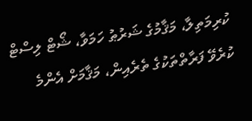ކުރިމަތިލާ، މަޤާމުގެ ޝަރުޠު ހަމަވާ، ޝޯޓް ލިސްޓް ކުރެވޭ ފަރާތްތަކުގެ ތެރެއިން، މަޤާމަށް އެންމެ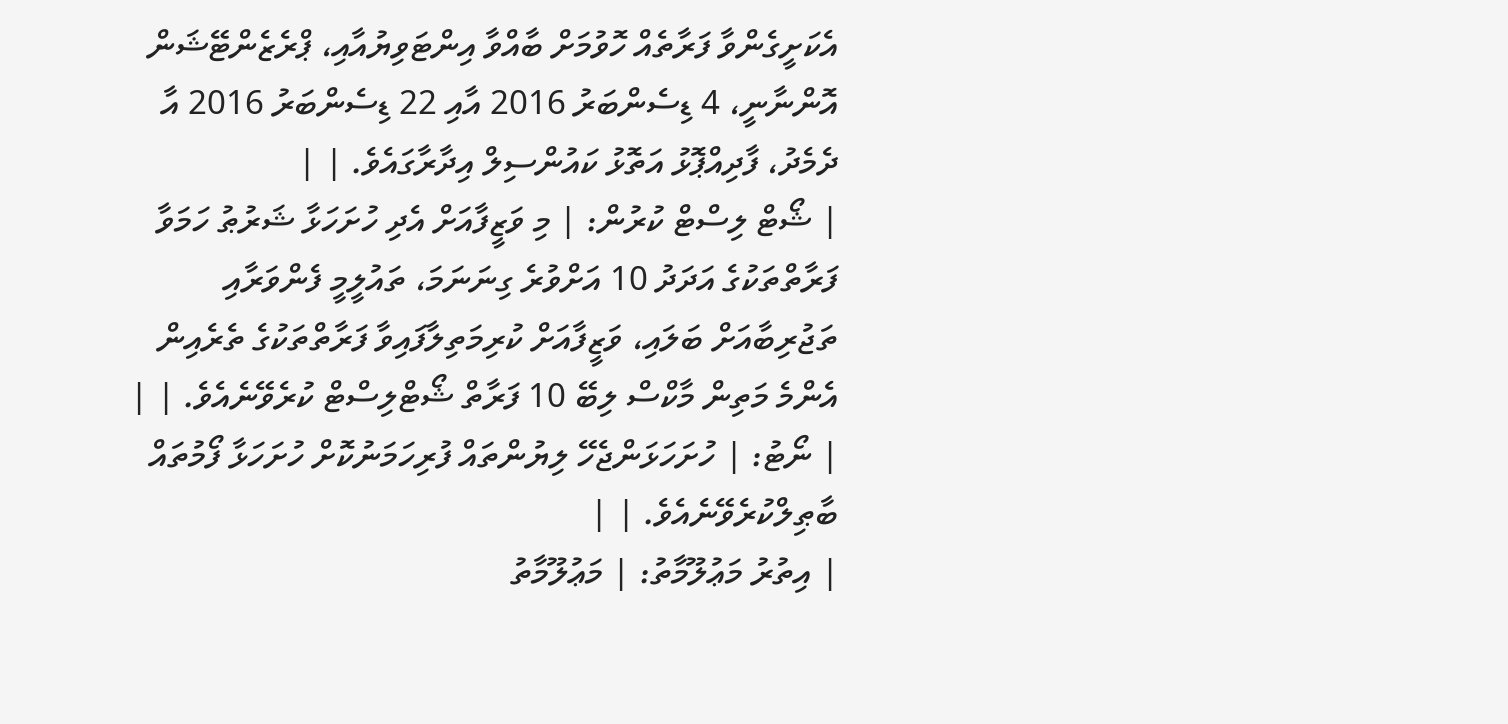އެކަށީގެންވާ ފަރާތެއް ހޮވުމަށް ބާއްވާ އިންޓަވިޔުއާއި، ޕްރެޒެންޓޭޝަން އޮންނާނީ، 4 ޑިސެންބަރު 2016 އާއި 22 ޑިސެންބަރު 2016 އާ ދެމެދު، ފާދިއްޕޮޅު އަތޮޅު ކައުންސިލް އިދާރާގައެވެ. | |
| ޝޯޓް ލިސްޓް ކުރުން: | މި ވަޒީފާއަށް އެދި ހުށަހަޅާ ޝަރުޠު ހަމަވާ ފަރާތްތަކުގެ އަދަދު 10 އަށްވުރެ ގިނަނަމަ، ތައުލީމީ ފެންވަރާއި ތަޖުރިބާއަށް ބަލައި، ވަޒީފާއަށް ކުރިމަތިލާފައިވާ ފަރާތްތަކުގެ ތެރެއިން އެންމެ މަތިން މާކްސް ލިބޭ 10 ފަރާތް ޝޯޓްލިސްޓް ކުރެވޭނެއެވެ. | |
| ނޯޓު: | ހުށަހަޅަންޖެހޭ ލިޔުންތައް ފުރިހަމަނުކޮށް ހުށަހަޅާ ފޯމުތައް ބާޠިލްކުރެވޭނެއެވެ. | |
| އިތުރު މަޢުލޫމާތު: | މަޢުލޫމާތު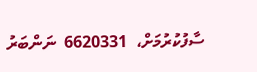ސާފުކުރުމަށް،  6620331  ނަންބަރު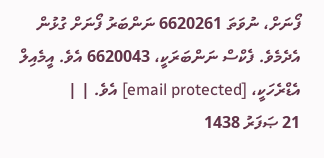ފޯނަށް، ނުވަތަ 6620261 ނަންބަރު ފޯނަށް ގުޅުން އެދެމެވެ. ފެކްސް ނަންބަރަކީ، 6620043 އެވެ. އީމެއިލް އެޑްރެހަކީ، [email protected] އެވެ. | |
21 ޞަފަރު 1438